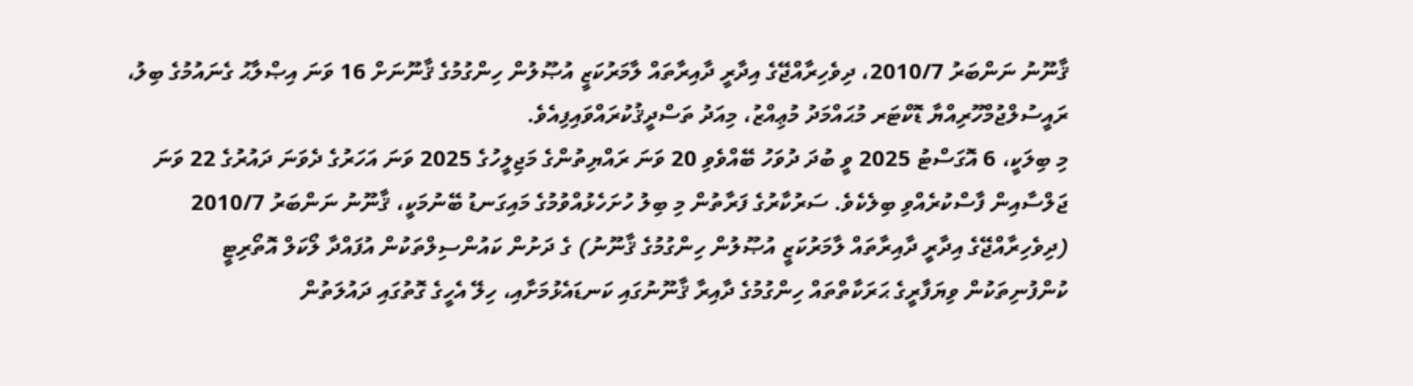ޤާނޫނު ނަންބަރު 2010/7، ދިވެހިރާއްޖޭގެ އިދާރީ ދާއިރާތައް ލާމަރުކަޒީ އުޞޫލުން ހިންގުމުގެ ޤާނޫނަށް 16 ވަނަ އިޞްލާޙު ގެނައުމުގެ ބިލު، ރައީސުލްޖުމްހޫރިއްޔާ ޑޮކްޓަރ މުޙައްމަދު މުޢިއްޒު، މިއަދު ތަސްދީޤުކުރައްވައިފިއެވެ.
މި ބިލަކީ، 6 އޮގަސްޓު 2025 ވީ ބުދަ ދުވަހު ބޭއްވެވި 20 ވަނަ ރައްޔިތުންގެ މަޖިލީހުގެ 2025 ވަނަ އަހަރުގެ ދެވަނަ ދައުރުގެ 22 ވަނަ ޖަލްސާއިން ފާސްކުރެއްވި ބިލެކެވެ. ސަރުކާރުގެ ފަރާތުން މި ބިލު ހުށަހެޅުއްވުމުގެ މައިގަނޑު ބޭނުމަކީ، ޤާނޫނު ނަންބަރު 2010/7 (ދިވެހިރާއްޖޭގެ އިދާރީ ދާއިރާތައް ލާމަރުކަޒީ އުޞޫލުން ހިންގުމުގެ ޤާނޫނު) ގެ ދަށުން ކައުންސިލްތަކުން އުފައްދާ ލޯކަލް އޮތޯރިޓީ ކުންފުނިތަކުން ވިޔަފާރީގެ ޙަރަކާތްތައް ހިންގުމުގެ ދާއިރާ ޤާނޫނުގައި ކަނޑައެޅުމަށާއި، ހިލޭ އެހީގެ ގޮތުގައި ދައުލަތުން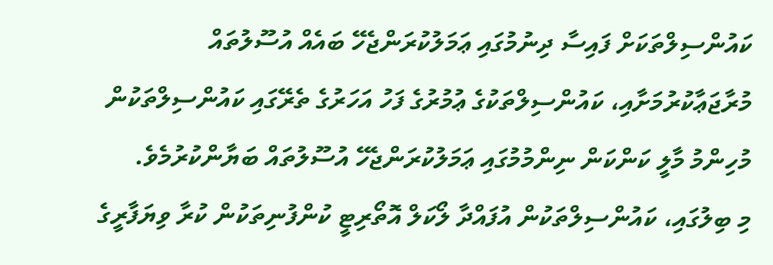ކައުންސިލްތަކަށް ފައިސާ ދިނުމުގައި ޢަމަލުކުރަންޖެހޭ ބައެއް އުސޫލުތައް މުރާޖަޢާކުރުމަށާއި، ކައުންސިލްތަކުގެ ޢުމުރުގެ ފަހު އަހަރުގެ ތެރޭގައި ކައުންސިލްތަކުން މުހިންމު މާލީ ކަންކަން ނިންމުމުގައި ޢަމަލުކުރަންޖެހޭ އުސޫލުތައް ބަޔާންކުރުމެވެ.
މި ބިލުގައި، ކައުންސިލްތަކުން އުފައްދާ ލޯކަލް އޮތޯރިޓީ ކުންފުނިތަކުން ކުރާ ވިޔަފާރީގެ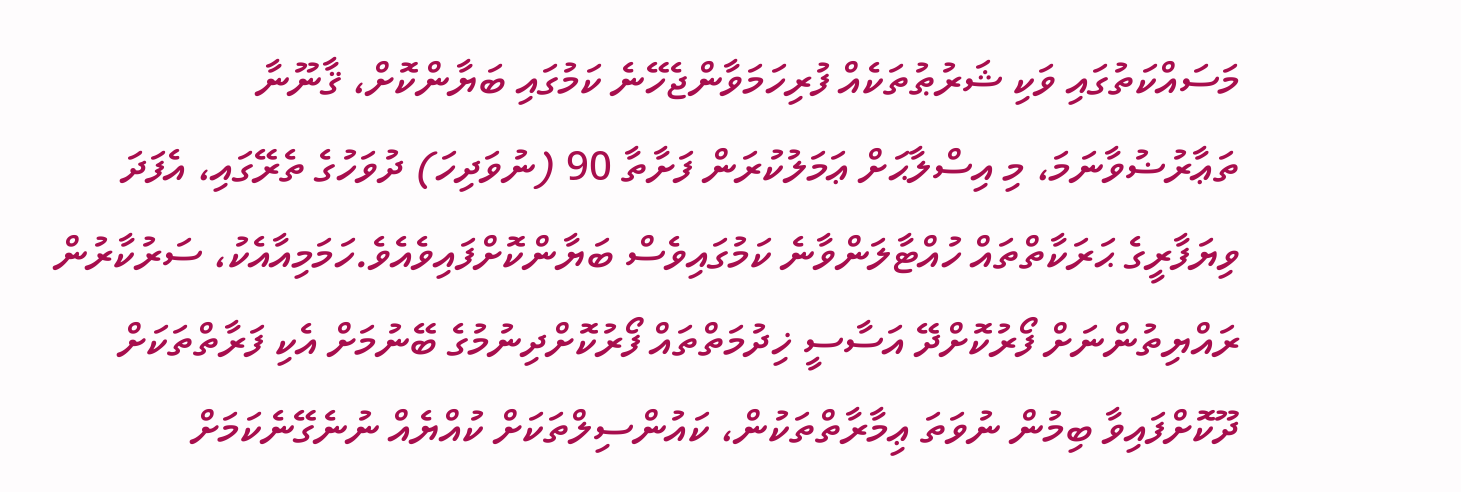މަސައްކަތުގައި ވަކި ޝަރުޠުތަކެއް ފުރިހަމަވާންޖެހޭނެ ކަމުގައި ބަޔާންކޮށް، ޤާނޫނާ ތަޢާރުޟުވާނަމަ، މި އިސްލާޙަށް ޢަމަލުކުރަން ފަށާތާ 90 (ނުވަދިހަ) ދުވަހުގެ ތެރޭގައި، އެފަދަ ވިޔަފާރީގެ ޙަރަކާތްތައް ހުއްޓާލަންވާނެ ކަމުގައިވެސް ބަޔާންކޮށްފައިވެއެވެ.ހަމަމިއާއެކު، ސަރުކާރުން ރައްޔިތުންނަށް ފޯރުކޮށްދޭ އަސާސީ ޚިދުމަތްތައް ފޯރުކޮށްދިނުމުގެ ބޭނުމަށް އެކި ފަރާތްތަކަށް ދޫކޮށްފައިވާ ބިމުން ނުވަތަ ޢިމާރާތްތަކުން، ކައުންސިލްތަކަށް ކުއްޔެއް ނުނެގޭނެކަމަށް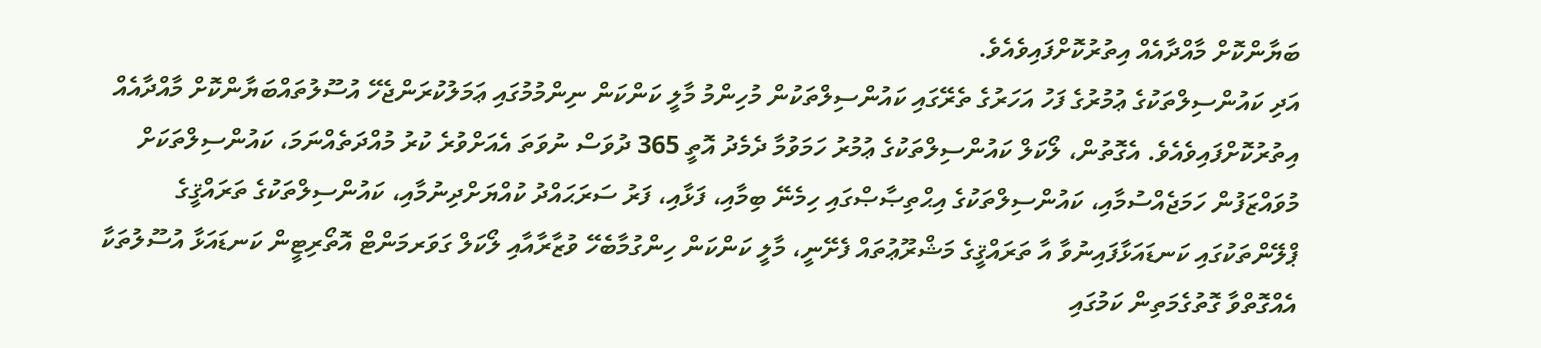ބަޔާންކޮށް މާއްދާއެއް އިތުރުކޮށްފައިވެއެވެ.
އަދި ކައުންސިލްތަކުގެ ޢުމުރުގެ ފަހު އަހަރުގެ ތެރޭގައި ކައުންސިލްތަކުން މުހިންމު މާލީ ކަންކަން ނިންމުމުގައި ޢަމަލުކުރަންޖެހޭ އުސޫލުތައްބަޔާންކޮށް މާއްދާއެއް އިތުރުކޮށްފައިވެއެވެ. އެގޮތުން، ލޯކަލް ކައުންސިލްތަކުގެ ޢުމުރު ހަމަވުމާ ދެމެދު އޮތީ 365 ދުވަސް ނުވަތަ އެއަށްވުރެ ކުރު މުއްދަތެއްނަމަ، ކައުންސިލްތަކަށް މުވައްޒަފުން ހަމަޖެއްސުމާއި، ކައުންސިލްތަކުގެ އިޙްތިޞާޞްގައި ހިމެނޭ ބިމާއި، ފަޅާއި، ފަރު ސަރަޙައްދު ކުއްޔަށްދިނުމާއި، ކައުންސިލްތަކުގެ ތަރައްޤީގެ ޕްލޭންތަކުގައި ކަނޑައަޅާފައިނުވާ އާ ތަރައްޤީގެ މަޝްރޫޢުތައް ފެށޭނީ، މާލީ ކަންކަން ހިންގުމާބެހޭ ވުޒާރާއާއި ލޯކަލް ގަވަރމަންޓް އޮތޯރިޓީން ކަނޑައަޅާ އުސޫލުތަކާ އެއްގޮތްވާ ގޮތުގެމަތިން ކަމުގައި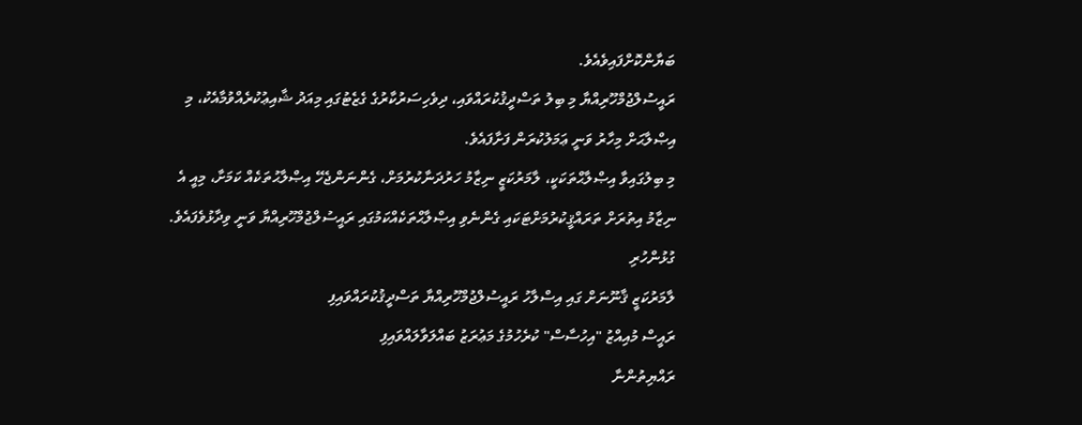ބަޔާންކޮށްފައިވެއެވެ.
ރައީސުލްޖުމްހޫރިއްޔާ މި ބިލު ތަސްދީޤުކުރައްވައި، ދިވެހިސަރުކާރުގެ ގެޒެޓުގައި މިއަދު ޝާއިޢުކުރެއްވުމާއެކު، މި އިޞްލާޙަށް މިހާރު ވަނީ ޢަމަލުކުރަން ފަށާފައެވެ.
މި ބިލުގައިވާ އިޞްލާޙްތަކަކީ، ލާމަރުކަޒީ ނިޒާމު ހަރުދަނާކުރުމަށް، ގެންނަންޖެހޭ އިޞްލާޙުތަކެއް ކަމަށާ، މިއީ އެ ނިޒާމު އިތުރަށް ތަރައްޤީކުރުމަށްޓަކައި ގެންނެވި އިޞްލާޙްތަކެއްކަމުގައި ރައީސުލްޖުމްހޫރިއްޔާ ވަނީ ވިދާޅުވެފައެވެ.
ގުޅުންހުރި
ލާމަރުކަޒީ ޤާނޫނަށް ގައި އިސްލާހު ރައީސުލްޖުމްހޫރިއްޔާ ތަސްދީޤުކުރައްވައިފި
ރައީސް މުއިއްޒު "އިހުސާސް" ކުރެހުމުގެ މަޢުރަޒު ބައްލަވާލައްވައިފި
ރައްޔިތުންނާ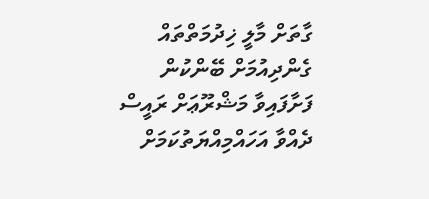ގާތަށް މާލީ ޚިދުމަތްތައް ގެންދިއުމަށް ބޭންކުން ފަށާފައިވާ މަޝްރޫޢަށް ރައީސް ދެއްވާ އަހައްމިއްޔަތުކަމަށް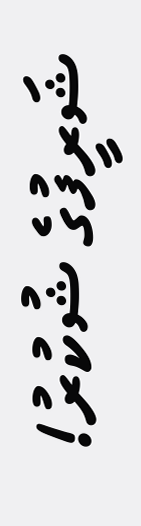ޝަރީފުގެ ޝުކުރު!